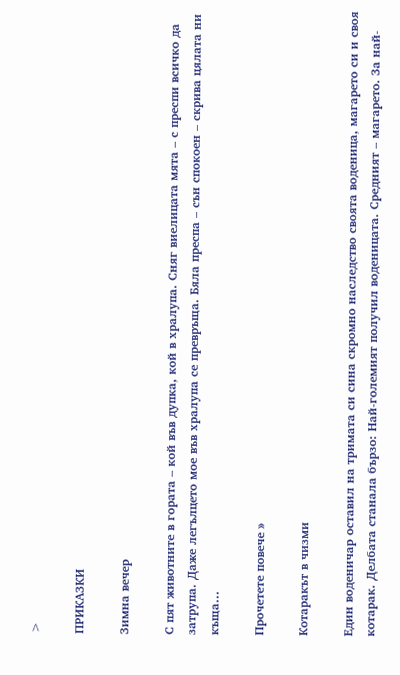>

ПРИКАЗКИ

Зимна вечер

С пят животните в гората – кой във дупка, кой в хралупа. Сняг виелицата мята – с преспи всичко да затрупа. Даже легълцето мое във хралупа се превръща. Бяла преспа – сън спокоен – скрива цялата ни къща…

Прочетете повече »

Котаракът в чизми

Един воденичар оставил на тримата си сина скромно наследство своята воденица, магарето си и своя котарак. Делбата станала бързо: Най-големият получил воденицата. Средният – магарето. За най-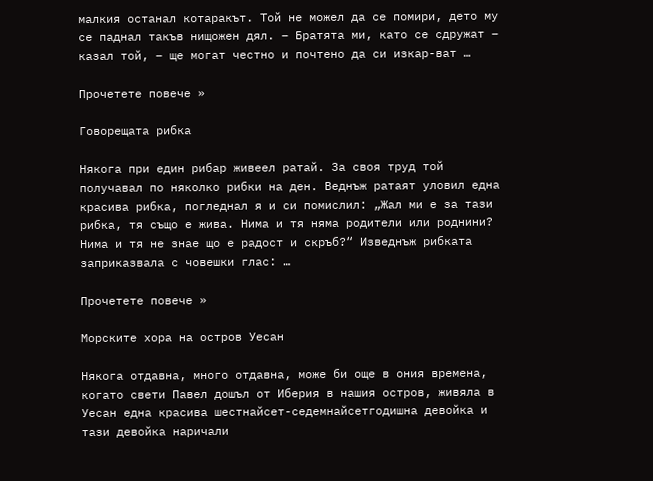малкия останал котаракът. Той не можел да се помири, дето му се паднал такъв нищожен дял. – Братята ми, като се сдружат – казал той, – ще могат честно и почтено да си изкар-ват …

Прочетете повече »

Говорещата рибка

Някога при един рибар живеел ратай. За своя труд той получавал по няколко рибки на ден. Веднъж ратаят уловил една красива рибка, погледнал я и си помислил: „Жал ми е за тази рибка, тя също е жива. Нима и тя няма родители или роднини? Нима и тя не знае що е радост и скръб?“ Изведнъж рибката заприказвала с човешки глас: …

Прочетете повече »

Морските хора на остров Уесан

Някога отдавна, много отдавна, може би още в ония времена, когато свети Павел дошъл от Иберия в нашия остров, живяла в Уесан една красива шестнайсет-седемнайсетгодишна девойка и тази девойка наричали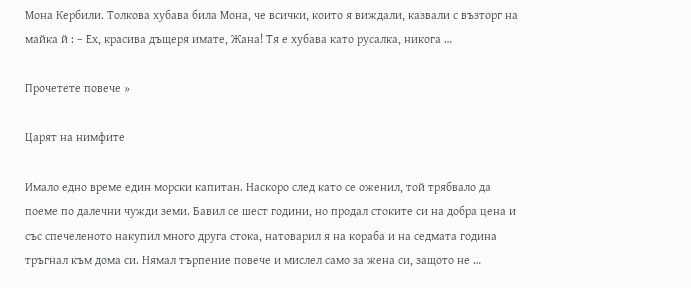Мона Кербили. Толкова хубава била Мона, че всички, които я виждали, казвали с възторг на майка й : – Ех, красива дъщеря имате, Жана! Тя е хубава като русалка, никога …

Прочетете повече »

Царят на нимфите

Имало едно време един морски капитан. Наскоро след като се оженил, той трябвало да поеме по далечни чужди земи. Бавил се шест години, но продал стоките си на добра цена и със спечеленото накупил много друга стока, натоварил я на кораба и на седмата година тръгнал към дома си. Нямал търпение повече и мислел само за жена си, защото не …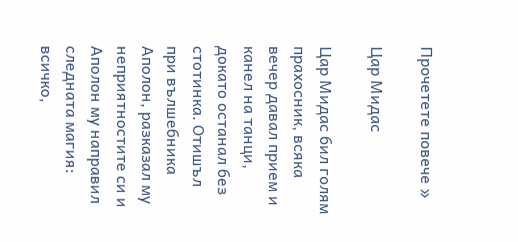Прочетете повече »

Цар Мидас

Цар Мидас бил голям прахосник, всяка вечер давал прием и канел на танци, докато останал без стотинка. Отишъл при вълшебника Аполон, разказал му неприятностите си и Аполон му направил следната магия: всичко,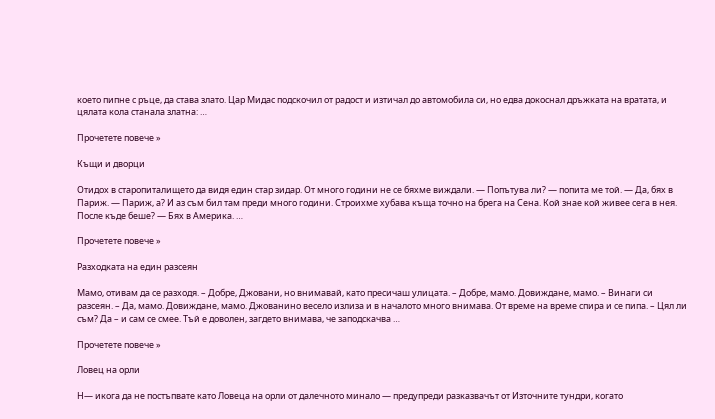което пипне с ръце, да става злато. Цар Мидас подскочил от радост и изтичал до автомобила си, но едва докоснал дръжката на вратата, и цялата кола станала златна: …

Прочетете повече »

Къщи и дворци

Отидох в старопиталището да видя един стар зидар. От много години не се бяхме виждали. — Попътува ли? — попита ме той. — Да, бях в Париж. — Париж, а? И аз съм бил там преди много години. Строихме хубава къща точно на брега на Сена. Кой знае кой живее сега в нея. После къде беше? — Бях в Америка. …

Прочетете повече »

Разходката на един разсеян

Мамо, отивам да се разходя. – Добре, Джовани, но внимавай, като пресичаш улицата. – Добре, мамо. Довиждане, мамо. – Винаги си разсеян. – Да, мамо. Довиждане, мамо. Джованино весело излиза и в началото много внимава. От време на време спира и се пипа. – Цял ли съм? Да – и сам се смее. Тъй е доволен, загдето внимава, че заподскачва …

Прочетете повече »

Ловец на орли

Н— икога да не постъпвате като Ловеца на орли от далечното минало — предупреди разказвачът от Източните тундри, когато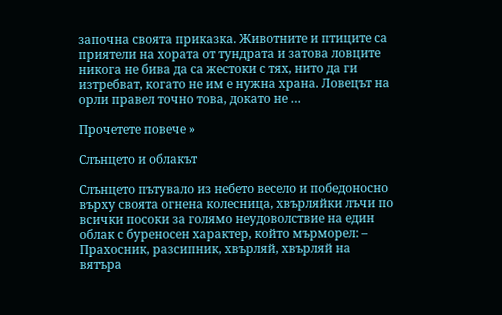започна своята приказка. Животните и птиците са приятели на хората от тундрата и затова ловците никога не бива да са жестоки с тях, нито да ги изтребват, когато не им е нужна храна. Ловецът на орли правел точно това, докато не …

Прочетете повече »

Слънцето и облакът

Слънцето пътувало из небето весело и победоносно върху своята огнена колесница, хвърляйки лъчи по всички посоки за голямо неудоволствие на един облак с буреносен характер, който мърморел: – Прахосник, разсипник, хвърляй, хвърляй на вятъра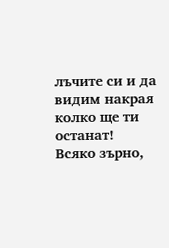лъчите си и да видим накрая колко ще ти останат! Всяко зърно,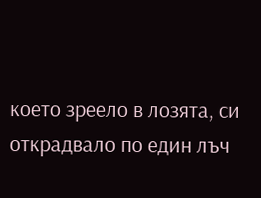което зреело в лозята, си открадвало по един лъч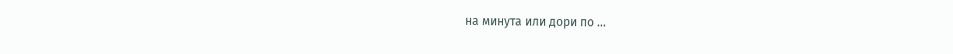на минута или дори по …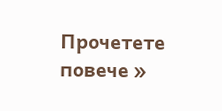Прочетете повече »